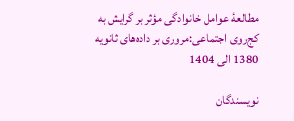مطالعۀ عوامل خانوادگی مؤثر بر گرایش به کج‌روی اجتماعی:مروری بر داده‌های ثانویه 1380 الی 1404

نویسندگان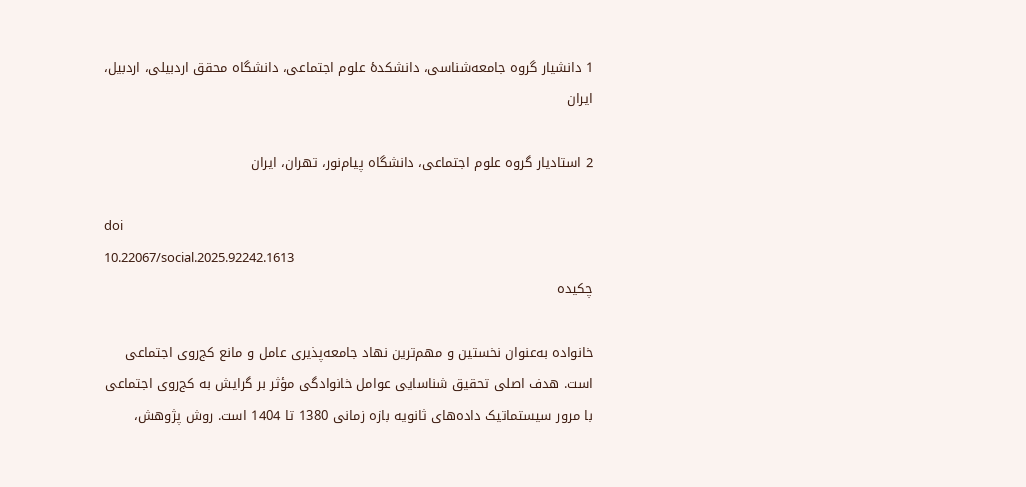1 دانشیار گروه جامعه‌شناسی، دانشکدۀ علوم اجتماعی، دانشگاه محقق اردبیلی، اردبیل، ایران

2 استادیار گروه علوم اجتماعی، دانشگاه پیام‌نور، تهران، ایران

doi
10.22067/social.2025.92242.1613
چکیده

خانواده به‌عنوان نخستین و مهم‌ترین نهاد جامعه‌پذیری عامل و مانع کج‌روی اجتماعی است. هدف اصلی تحقیق شناسایی عوامل خانوادگی مؤثر بر گرایش به کج‌روی اجتماعی با مرور سیستماتیک داده‌های ثانویه بازه زمانی 1380 تا 1404 است. روش پژوهش،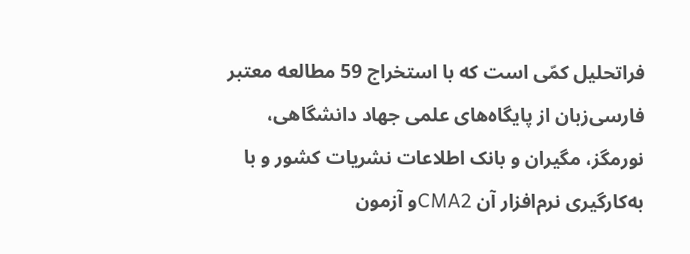فراتحلیل کمّی است که با استخراج 59 مطالعه معتبر فارسی‌زبان از پایگاه‌های علمی جهاد دانشگاهی، نورمگز، مگیران و بانک اطلاعات نشریات کشور و با به‌کارگیری نرم‌افزار آن CMA2و آزمون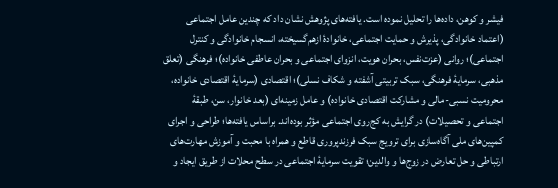فیشر و کوهن، داده‌ها را تحلیل نموده است. یافته‌های پژوهش نشان داد که چندین عامل اجتماعی (اعتماد خانوادگی، پذیرش و حمایت اجتماعی، خانوادۀ ازهم‌گسیخته، انسجام خانوادگی و کنترل اجتماعی)؛ روانی (عزت‌نفس، بحران هویت، انزوای اجتماعی و بحران عاطفی خانواده)؛ فرهنگی (تعلق مذهبی، سرمایۀ فرهنگی، سبک تربیتی آشفته و شکاف نسلی)؛ اقتصادی (سرمایۀ اقتصادی خانواده، محرومیت نسبی-مالی و مشارکت اقتصادی خانواده) و عامل زمینه‌ای (بعد خانوار، سن، طبقۀ اجتماعی و تحصیلات) در گرایش به کج‌روی اجتماعی مؤثر بوده‌اند. براساس یافته‌ها؛ طراحی و اجرای کمپین‌های ملی آگاه‌سازی برای ترویج سبک فرزندپروری قاطع و همراه با محبت و آموزش مهارت‌های ارتباطی و حل تعارض در زوج‌ها و والدین؛ تقویت سرمایۀ اجتماعی در سطح محلات از طریق ایجاد و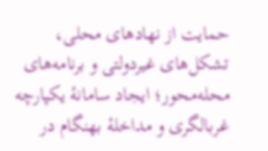حمایت از نهادهای محلی، تشکل‌های غیردولتی و برنامه‌های محله‌محور؛ ایجاد سامانۀ یکپارچه غربالگری و مداخلۀ بهنگام در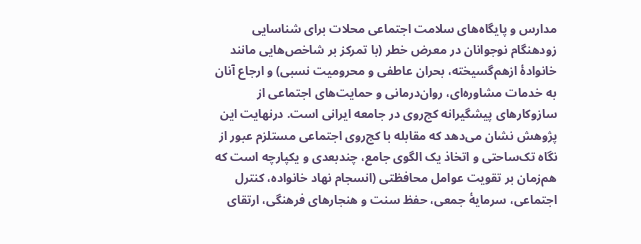مدارس و پایگاه‌های سلامت اجتماعی محلات برای شناسایی زودهنگام نوجوانان در معرض خطر (با تمرکز بر شاخص‌هایی مانند خانوادۀ ازهم‌گسیخته، بحران عاطفی و محرومیت نسبی) و ارجاع آنان به خدمات مشاوره‌ای، روان‌درمانی و حمایت‌های اجتماعی از سازوکارهای پیشگیرانه کج‌روی در جامعه ایرانی است. درنهایت این پژوهش نشان می‌دهد که مقابله با کج‌روی اجتماعی مستلزم عبور از نگاه تک‌ساحتی و اتخاذ یک الگوی جامع، چندبعدی و یکپارچه است که هم‌زمان بر تقویت عوامل محافظتی (انسجام نهاد خانواده، کنترل اجتماعی، سرمایۀ جمعی، حفظ سنت و هنجارهای فرهنگی، ارتقای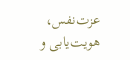عزت‌نفس، هویت‌یابی و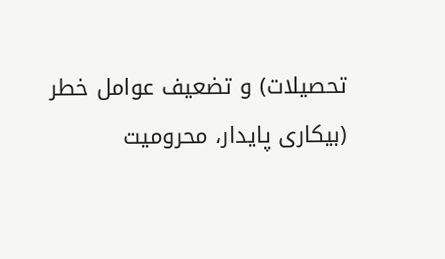تحصیلات) و تضعیف عوامل خطر (بیکاری پایدار، محرومیت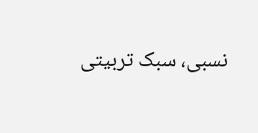نسبی، سبک تربیتی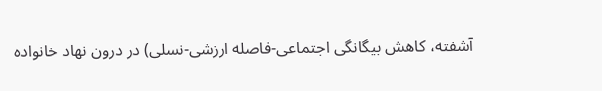آشفته، کاهش بیگانگی اجتماعی-فاصله ارزشی-نسلی) در درون نهاد خانواده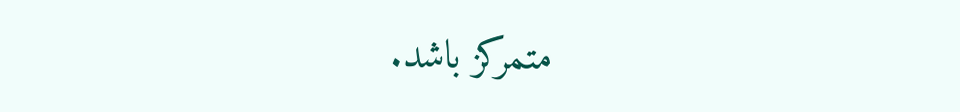متمرکز باشد.